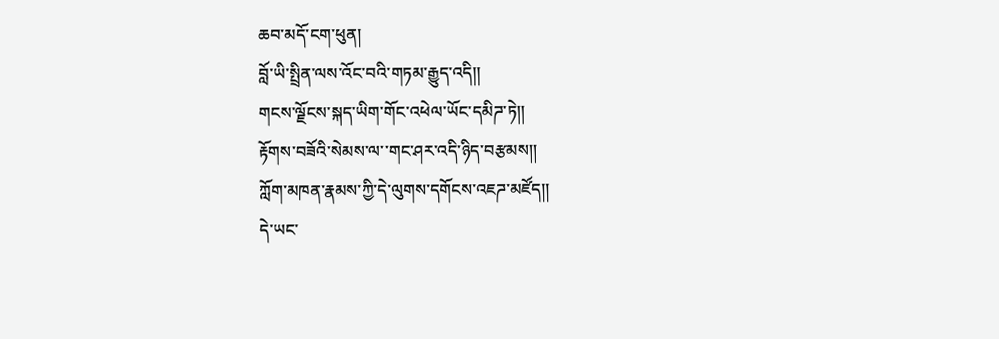ཆབ་མདོ་ངག་ཕུན།
བློ་ཡི་སྤྲིན་ལས་འོང་བའི་གཏམ་རྒྱུད་འདི།།
གངས་ལྗོངས་སྐད་ཡིག་གོང་འཕེལ་ཡོང་དམིཌ་ཏེ།།
རྟོགས་བཟོའི་སེམས་ལ་་གང་ཤར་འདི་ཉིད་བརྩམས།།
ཀློག་མཁན་རྣམས་ཀྱི་དེ་ལུགས་དགོངས་འཇཌ་མཛོད།།
དེ་ཡང་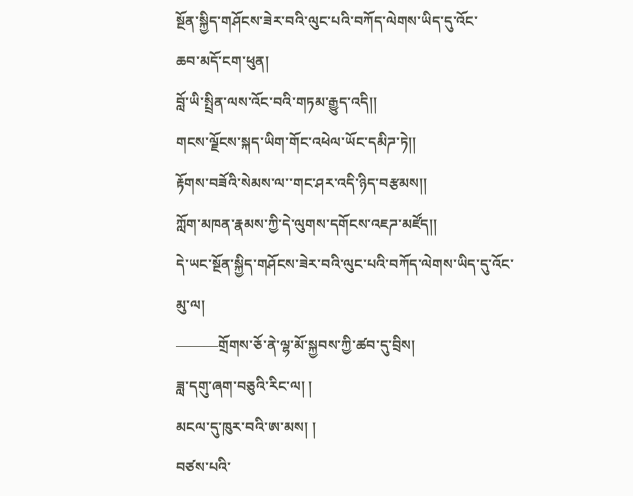སྔོན་སྐྱིད་གཤོངས་ཟེར་བའི་ལུང་པའི་བཀོད་ལེགས་ཡིད་དུ་འོང་
ཆབ་མདོ་ངག་ཕུན།
བློ་ཡི་སྤྲིན་ལས་འོང་བའི་གཏམ་རྒྱུད་འདི།།
གངས་ལྗོངས་སྐད་ཡིག་གོང་འཕེལ་ཡོང་དམིཌ་ཏེ།།
རྟོགས་བཟོའི་སེམས་ལ་་གང་ཤར་འདི་ཉིད་བརྩམས།།
ཀློག་མཁན་རྣམས་ཀྱི་དེ་ལུགས་དགོངས་འཇཌ་མཛོད།།
དེ་ཡང་སྔོན་སྐྱིད་གཤོངས་ཟེར་བའི་ལུང་པའི་བཀོད་ལེགས་ཡིད་དུ་འོང་
མུ་ལ།
———གྲོགས་ཅོ་ནེ་ལྷ་མོ་སྐྱབས་ཀྱི་ཚབ་དུ་བྲིས།
ཟླ་དགུ་ཞག་བཅུའི་རིང་ལ། །
མངལ་དུ་ཁུར་བའི་ཨ་མས། །
བཙས་པའི་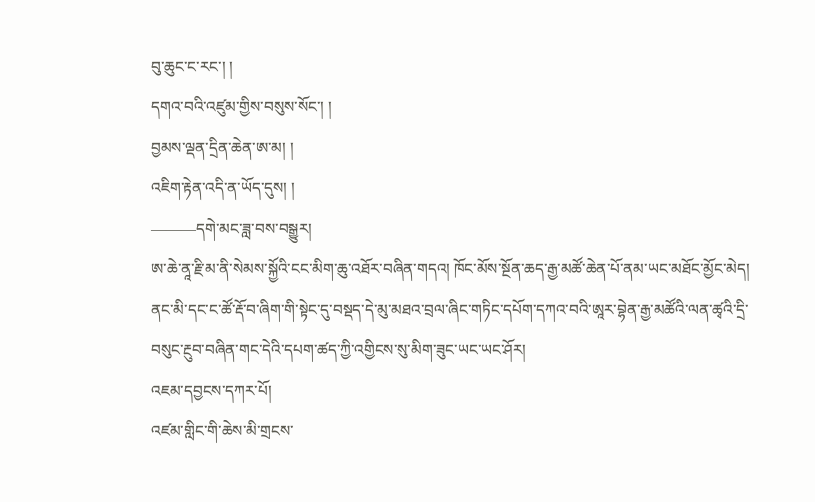བུ་ཆུང་ང་རང་། །
དགའ་བའི་འཛུམ་གྱིས་བསུས་སོང་། །
བྱམས་ལྡན་དྲིན་ཆེན་ཨ་མ། །
འཇིག་རྟེན་འདི་ན་ཡོད་དུས། །
———དགེ་མང་ཟླ་བས་བསྒྱུར།
ཨ་ཆེ་ནཱ་རྗི་མ་ནི་སེམས་སྐྱོའི་ངང་མིག་ཆུ་འཐོར་བཞིན་གདའ། ཁོང་མོས་སྔོན་ཆད་རྒྱ་མཚོ་ཆེན་པོ་ནམ་ཡང་མཐོང་མྱོང་མེད། ནང་མི་དང་ང་ཚོ་རྡོ་བ་ཞིག་གི་སྟེང་དུ་བསྡད་དེ་མུ་མཐའ་བྲལ་ཞིང་གཏིང་དཔོག་དཀའ་བའི་ཨཱར་བྷེན་རྒྱ་མཚོའི་ལན་ཚྭའི་དྲི་བསུང་རྔུབ་བཞིན་གང་དེའི་དཔག་ཚད་ཀྱི་འགྱིངས་སུ་མིག་ཟུང་ཡང་ཡང་ཤོར།
འཇམ་དབྱངས་དཀར་པོ།
འཛམ་གླིང་གི་ཆེས་མི་གྲངས་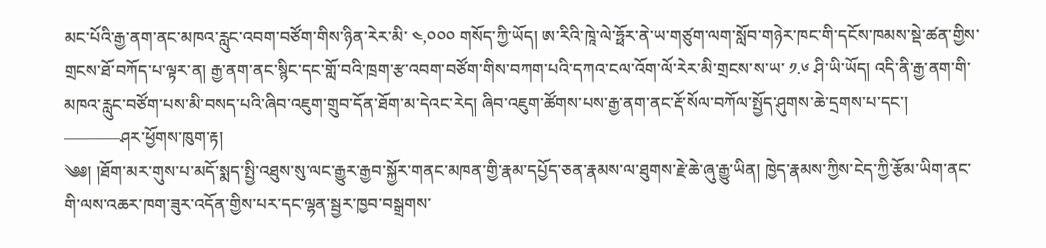མང་པོའི་རྒྱ་ནག་ནང་མཁའ་རླུང་འབག་བཙོག་གིས་ཉིན་རེར་མི་ ༤,༠༠༠ གསོད་ཀྱི་ཡོད། ཨ་རིའི་ཁཱེ་ལེ་ཧྥོར་ནེ་ཡ་གཙུག་ལག་སློབ་གཉེར་ཁང་གི་དངོས་ཁམས་སྡེ་ཚན་གྱིས་གྲངས་ཐོ་བཀོད་པ་ལྟར་ན། རྒྱ་ནག་ནང་སྙིང་དང་གློ་བའི་ཁྲག་རྩ་འབག་བཙོག་གིས་བཀག་པའི་དཀའ་ངལ་འོག་ལོ་རེར་མི་གྲངས་ས་ཡ་ ༡.༦ ཤི་ཡི་ཡོད། འདི་ནི་རྒྱ་ནག་གི་མཁའ་རླུང་བཙོག་པས་མི་བསད་པའི་ཞིབ་འཇུག་གྲུབ་དོན་ཐོག་མ་དེའང་རེད། ཞིབ་འཇུག་ཚོགས་པས་རྒྱ་ནག་ནང་རྡོ་སོལ་བཀོལ་སྤྱོད་ཤུགས་ཆེ་དྲགས་པ་དང་།
———–ཤར་ཕྱོགས་ཁུག་རྟ།
༄༅། །ཐོག་མར་གུས་པ་མདོ་སྨད་སྤྱི་འཐུས་སུ་ལང་རྒྱུར་རྒྱབ་སྐྱོར་གནང་མཁན་གྱི་རྣམ་དཔྱོད་ཅན་རྣམས་ལ་ཐུགས་རྗེ་ཆེ་ཞུ་རྒྱུ་ཡིན། ཁྱེད་རྣམས་ཀྱིས་ངེད་ཀྱི་རྩོམ་ཡིག་ནང་གི་ལས་འཆར་ཁག་ཟུར་འདོན་གྱིས་པར་དང་ལྷན་སྦྱར་ཁྱབ་བསྒྲགས་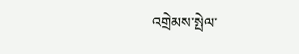འགྲེམས་སྤེལ་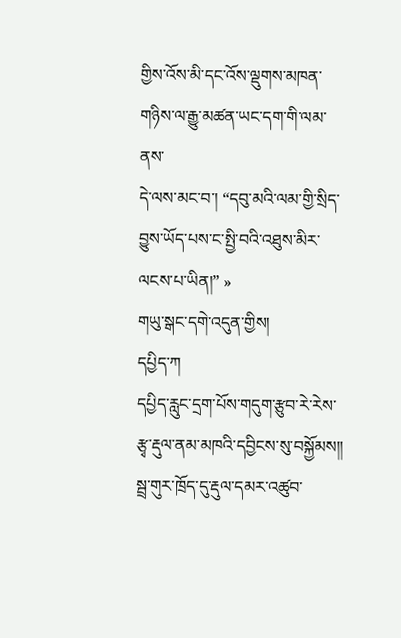གྱིས་འོས་མི་དང་འོས་ལྡུགས་མཁན་གཉིས་ལ་རྒྱུ་མཚན་ཡང་དག་གི་ལམ་ནས་
དེ་ལས་མང་བ་། “དབུ་མའི་ལམ་གྱི་སྲིད་བྱུས་ཡོད་པས་ང་སྤྱི་བའི་འཐུས་མིར་ལངས་པ་ཡིན།” »
གཡུ་སྒང་དགེ་འདུན་གྱིས།
དཔྱིད་ཀ
དཔྱིད་རླུང་དྲག་པོས་གདུག་རྩུབ་རེ་རེས་རྩྭ་རྡུལ་ནམ་མཁའི་དབྱིངས་སུ་བསྐྱོམས།།
སྦྲ་གུར་ཁྲོད་དུ་རྡུལ་དམར་འཚུབ་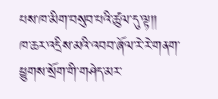པས་ཁ་མིག་བསུབ་པའི་ཚུལ་དུ་ལྟ།།
ཁ་ཆར་འདྲིས་མའི་འབབ་ཞོལ་རེ་རེ་གནག་ཕྱུགས་སྲོག་གི་གཤེད་མར་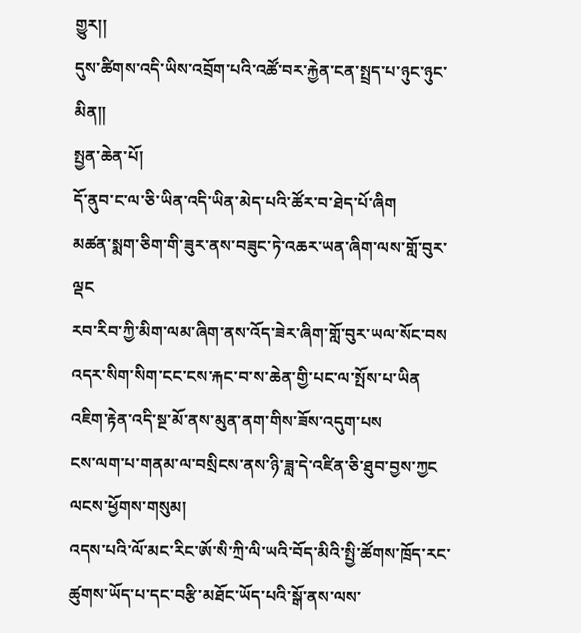གྱུར།།
དུས་ཚིགས་འདི་ཡིས་འབྲོག་པའི་འཚོ་བར་རྐྱེན་ངན་སྤྲད་པ་ཉུང་ཉུང་མིན།།
སྤྱན་ཆེན་པོ།
དོ་ནུབ་ང་ལ་ཅི་ཡིན་འདི་ཡིན་མེད་པའི་ཚོར་བ་ཐེད་པོ་ཞིག
མཚན་སྨག་ཅིག་གི་ཟུར་ནས་བཟུང་ཏེ་འཆར་ཡན་ཞིག་ལས་གློ་བུར་ལྡང
རབ་རིབ་ཀྱི་མིག་ལམ་ཞིག་ནས་འོད་ཟེར་ཞིག་གློ་བུར་ཡལ་སོང་བས
འདར་སིག་སིག་ངང་ངས་རྐང་བ་ས་ཆེན་གྱི་པང་ལ་སྤོས་པ་ཡིན
འཇིག་རྟེན་འདི་སྔ་མོ་ནས་མུན་ནག་གིས་ཟོས་འདུག་པས
ངས་ལག་པ་གནམ་ལ་བསྲིངས་ནས་ཉི་ཟླ་དེ་འཛིན་ཅི་ཐུབ་བྱས་ཀྱང
ལངས་ཕྱོགས་གསུམ།
འདས་པའི་ལོ་མང་རིང་ཨོ་སི་ཀྲི་ལི་ཡའི་བོད་མིའི་སྤྱི་ཚོགས་ཁྲོད་རང་ཚུགས་ཡོད་པ་དང་བརྩི་མཐོང་ཡོད་པའི་སྒོ་ནས་ལས་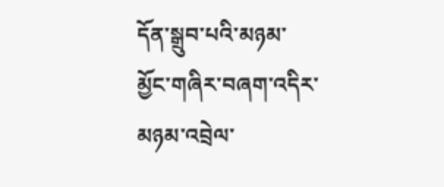དོན་སྒྲུབ་པའི་མཉམ་མྱོང་གཞིར་བཞག་འདིར་མཉམ་འབྲེལ་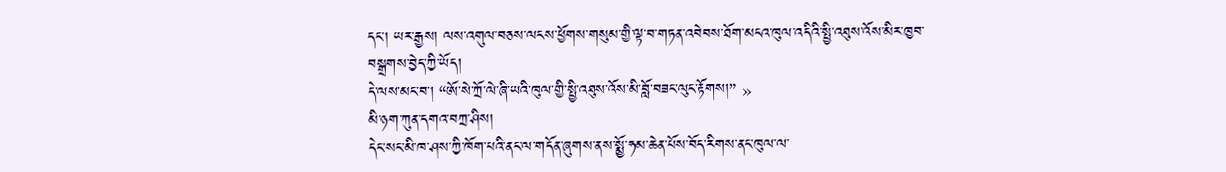དང་། ཡར་རྒྱས། ལས་འགུལ་བཅས་ལངས་ཕྱོགས་གསུམ་གྱི་ལྟ་བ་གཏན་འབེབས་ཐོག་མངའ་ཁུལ་འདིའི་སྤྱི་འཐུས་འོས་མིར་ཁྱབ་བསྒྲགས་བྱེད་ཀྱི་ཡོད།
དེ་ལས་མང་བ་། “ཨོ་སེ་ཀྲོ་ལེ་ཞི་ཡའི་ཁུལ་གྱི་སྤྱི་འཐུས་འོས་མི་བློ་བཟང་ལུང་རྟོགས།” »
མི་ཉག་ཀུན་དགའ་བཀྲ་ཤིས།
དེང་སང་མི་ཁ་ཤས་ཀྱི་ཁོག་པའི་ནང་ལ་གདོན་ཞུགས་ནས་སྨྱོ་ཧམ་ཆེན་པོས་བོད་རིགས་ནང་ཁུལ་ལ་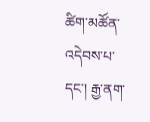ཚིག་མཚོན་འདེབས་པ་དང་། རྒྱ་ནག་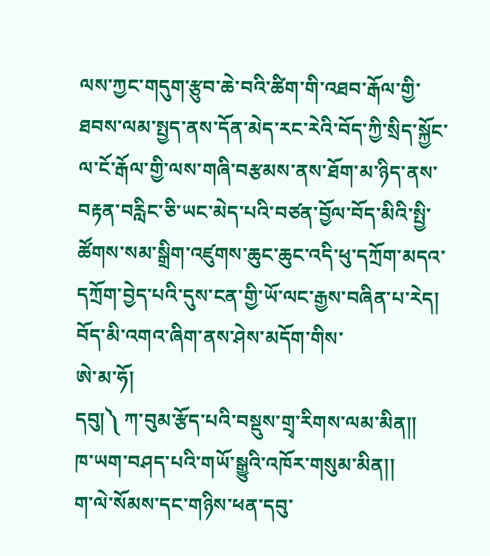ལས་ཀྱང་གདུག་རྩུབ་ཆེ་བའི་ཚིག་གི་འཐབ་རྒོལ་གྱི་ཐབས་ལམ་སྤྱད་ནས་དོན་མེད་རང་རེའི་བོད་ཀྱི་སྲིད་སྐྱོང་ལ་ངོ་རྒོལ་གྱི་ལས་གཞི་བརྩམས་ནས་ཐོག་མ་ཉིད་ནས་བརྟན་བརླིང་ཅི་ཡང་མེད་པའི་བཙན་བྱོལ་བོད་མིའི་སྤྱི་ཚོགས་སམ་སྒྲིག་འཛུགས་ཆུང་ཆུང་འདི་ཕུ་དཀྲོག་མདའ་དཀྲོག་བྱེད་པའི་དུས་ངན་གྱི་ཡོ་ལང་རྒྱས་བཞིན་པ་རེད།
བོད་མི་འགའ་ཞིག་ནས་ཤེས་མདོག་གིས་
ཨེ་མ་ཧོ།
དབུ།༽ ཀ་བུམ་རྩོད་པའི་བསྡུས་གྲྭ་རིགས་ལམ་མིན།།
ཁ་ཡག་བཤད་པའི་གཡོ་སྒྱུའི་འཁོར་གསུམ་མིན།།
ག་ལེ་སོམས་དང་གཉིས་ཕན་དབུ་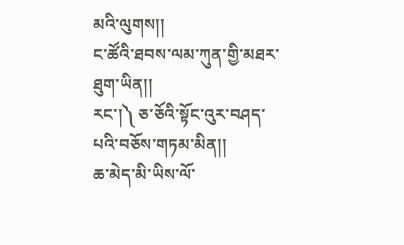མའི་ལུགས།།
ང་ཚོའི་ཐབས་ལམ་ཀུན་གྱི་མཐར་ཐུག་ཡིན།།
རང་།༽ ཅ་ཅོའི་སྟོང་འུར་བཤད་པའི་བཅོས་གཏམ་མིན།།
ཆ་མེད་མི་ཡིས་ལོ་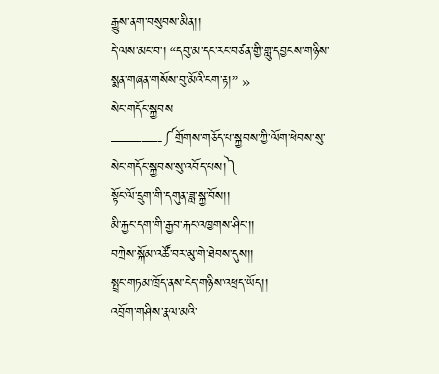རྒྱུས་ནག་བསུབས་མིན།།
དེ་ལས་མང་བ་། “དབུ་མ་དང་རང་བཙན་གྱི་གླུ་དབྱངས་གཉིས་སྨན་གཞན་གསོས་བུ་མོའི་ངག་རྟ།” »
སེང་གདོང་སྐྱབས
———-༼གྲོགས་གཅོད་པ་སྐྱབས་ཀྱི་ལོག་ཕེབས་སུ་སེང་གདོང་སྐྱབས་སུ་འབོད་པས།༽
སྟོང་ལོ་དྲུག་གི་དགུན་ཟླ་སྐྱ་བོས།།
མི་རྐྱང་དག་གི་རྒྱབ་རྐང་འཁྱགས་ཤིང་།།
བཀྲེས་སྐོམ་འཚོ་བར་མུ་གེ་ཐེབས་དུས།།
སྤྲང་གཏམ་ཁྲོད་ནས་ངེད་གཉིས་འཕྲད་ཡོད།།
འབྲོག་གཤིས་རྣལ་མའི་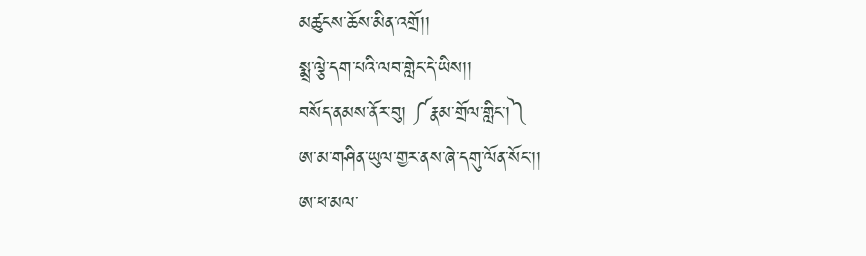མཚུངས་ཆོས་མིན་འགྲོ།།
སྨྲ་ལྕེ་དག་པའི་ལབ་གླེང་དེ་ཡིས།།
བསོད་ནམས་ནོར་བུ། ༼རྣམ་གྲོལ་གླིང་།༽
ཨ་མ་གཤིན་ཡུལ་གྱར་ནས་ཞེ་དགུ་ལོན་སོང་།།
ཨ་ཕ་མལ་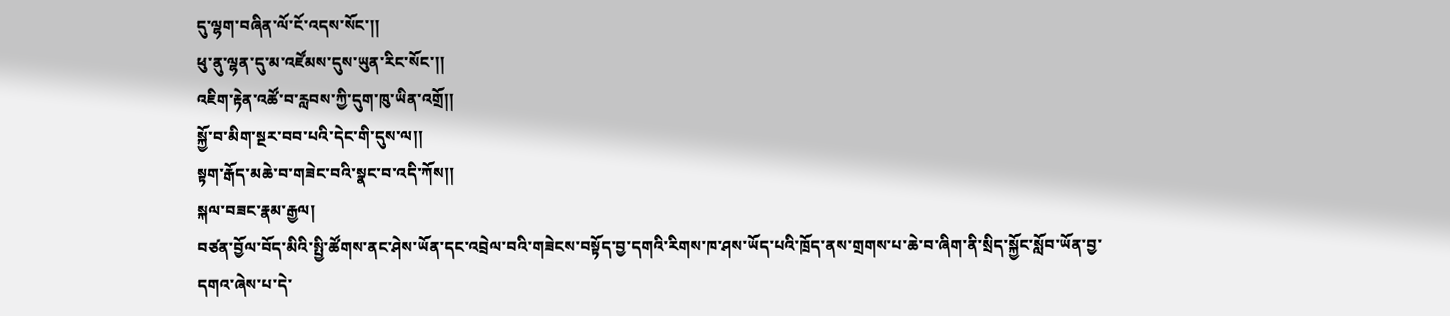དུ་ལྷག་བཞིན་ལོ་ངོ་འདས་སོང་།།
ཕུ་ནུ་ལྷན་དུ་མ་འཛོམས་དུས་ཡུན་རིང་སོང་།།
འཇིག་རྟེན་འཚོ་བ་རླབས་ཀྱི་དུག་ཁུ་ཡིན་འགྲོ།།
སྐྱོ་བ་མིག་སྔར་བབ་པའི་དེང་གི་དུས་ལ།།
སྟག་རྒོད་མཆེ་བ་གཟེང་བའི་སྣང་བ་འདི་ཀོས།།
སྐལ་བཟང་རྣམ་རྒྱལ།
བཙན་བྱོལ་བོད་མིའི་སྤྱི་ཚོགས་ནང་ཤེས་ཡོན་དང་འབྲེལ་བའི་གཟེངས་བསྟོད་བྱ་དགའི་རིགས་ཁ་ཤས་ཡོད་པའི་ཁྲོད་ནས་གྲགས་པ་ཆེ་བ་ཞིག་ནི་སྲིད་སྐྱོང་སློབ་ཡོན་བྱ་དགའ་ཞེས་པ་དེ་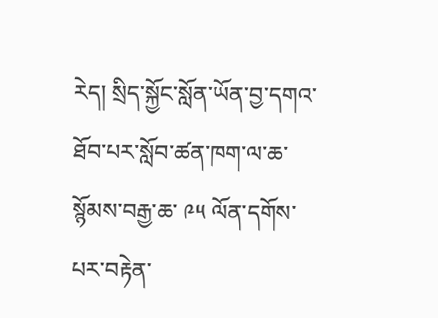རེད། སྲིད་སྐྱོང་སློན་ཡོན་བྱ་དགའ་ཐོབ་པར་སློབ་ཚན་ཁག་ལ་ཆ་སྙོམས་བརྒྱ་ཆ་ ༩༥ ལོན་དགོས་པར་བརྟེན་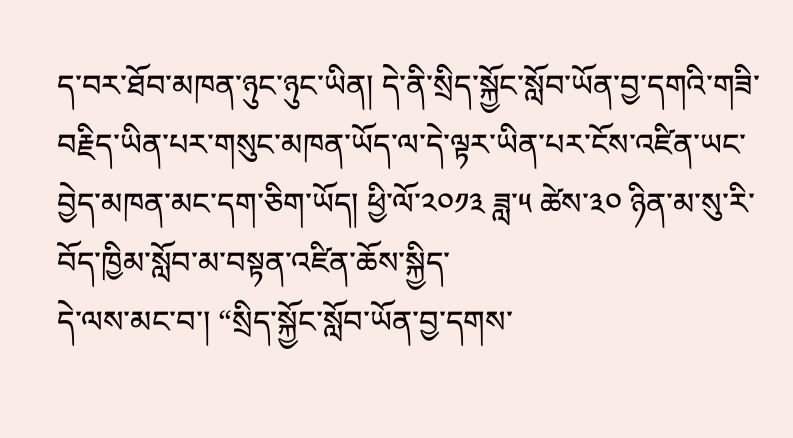ད་བར་ཐོབ་མཁན་ཉུང་ཉུང་ཡིན། དེ་ནི་སྲིད་སྐྱོང་སློབ་ཡོན་བྱ་དགའི་གཟི་བརྗིད་ཡིན་པར་གསུང་མཁན་ཡོད་ལ་དེ་ལྟར་ཡིན་པར་ངོས་འཛིན་ཡང་བྱེད་མཁན་མང་དག་ཅིག་ཡོད། ཕྱི་ལོ་༢༠༡༣ ཟླ་༥ ཚེས་༣༠ ཉིན་མ་སུ་རི་བོད་ཁྱིམ་སློབ་མ་བསྟན་འཛིན་ཆོས་སྐྱིད་
དེ་ལས་མང་བ་། “སྲིད་སྐྱོང་སློབ་ཡོན་བྱ་དགས་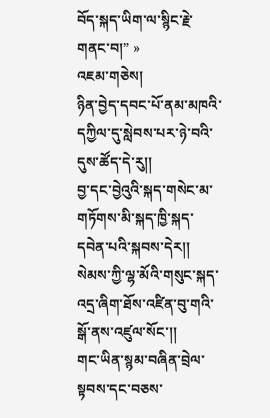བོད་སྐད་ཡིག་ལ་སྙིང་རྗེ་གནང་བ།” »
འཇམ་གཅེས།
ཉིན་བྱེད་དབང་པོ་ནམ་མཁའི་དཀྱིལ་དུ་སླེབས་པར་ཉེ་བའི་དུས་ཚོད་དེ་རུ།།
བྱ་དང་བྱེའུའི་སྐད་གསེང་མ་གཏོགས་མི་སྐད་ཁྱི་སྐད་དབེན་པའི་སྐབས་དེར།།
སེམས་ཀྱི་ལྷ་མོའི་གསུང་སྐད་འདྲ་ཞིག་ཐོས་འཛིན་བུ་གའི་སྒོ་ནས་འཛུལ་སོང་།།
གང་ཡིན་སྙམ་བཞིན་བྲེལ་སྟབས་དང་བཅས་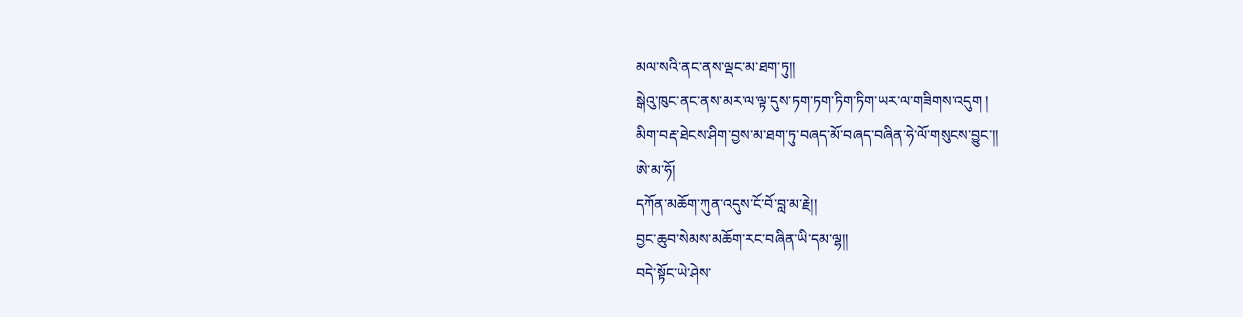མལ་སའི་ནང་ནས་ལྡང་མ་ཐག་ཏུ།།
སྒེའུ་ཁུང་ནང་ནས་མར་ལ་ལྟ་དུས་ཏག་ཏག་ཏིག་ཏིག་ཡར་ལ་གཟིགས་འདུག །
མིག་བརྡ་ཐེངས་ཤིག་བྱས་མ་ཐག་ཏུ་བཞད་མོ་བཞད་བཞིན་ཧེ་ལོ་གསུངས་བྱུང་།།
ཨེ་མ་ཧོ།
དཀོན་མཆོག་ཀུན་འདུས་ངོ་བོ་བླ་མ་རྗེ།།
བྱང་ཆུབ་སེམས་མཆོག་རང་བཞིན་ཡི་དམ་ལྷ།།
བདེ་སྟོང་ཡེ་ཤེས་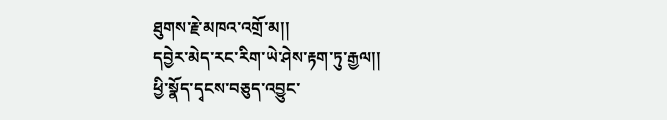ཐུགས་རྗེ་མཁའ་འགྲོ་མ།།
དབྱེར་མེད་རང་རིག་ཡེ་ཤེས་རྟག་ཏུ་རྒྱལ།།
ཕྱི་སྣོད་དྭངས་བཅུད་འབྱུང་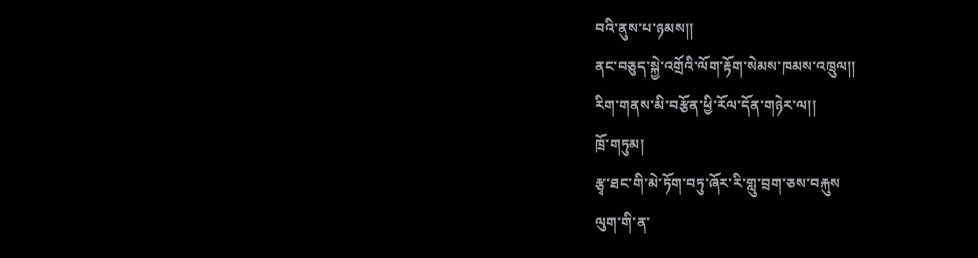བའི་ནུས་པ་ཉམས།།
ནང་བཅུད་སྐྱེ་འགྲོའི་ལོག་རྟོག་སེམས་ཁམས་འཁྲུལ།།
རིག་གནས་མི་བརྩོན་ཕྱི་རོལ་དོན་གཉེར་ལ།།
ཁྲོ་གཏུམ།
རྩྭ་ཐང་གི་མེ་ཏོག་བཏུ་ཞོར་རི་གླུ་བྲག་ཅས་བརྐུས
ལུག་གི་ན་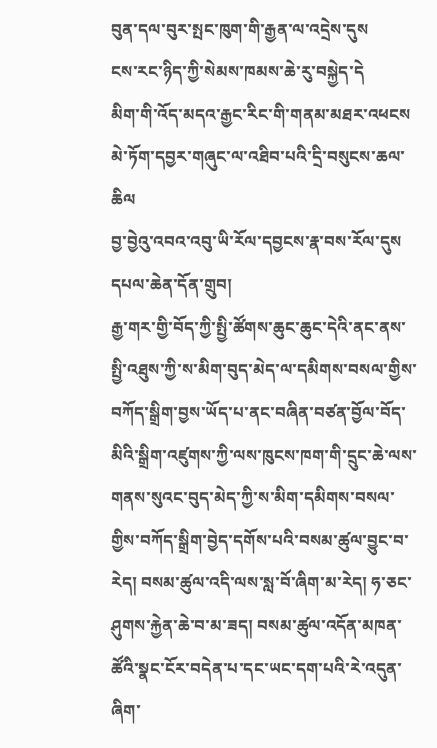བུན་དལ་བུར་སྤང་ཁུག་གི་རྒྱན་ལ་འདྲེས་དུས
ངས་རང་ཉིད་ཀྱི་སེམས་ཁམས་ཆེ་རུ་བསྐྱེད་དེ
མིག་གི་འོད་མདའ་རྒྱང་རིང་གི་གནམ་མཐར་འཕངས
མེ་ཏོག་དབྱར་གཞུང་ལ་འཐིབ་པའི་དྲི་བསུངས་ཆལ་ཆིལ
བྱ་བྱེའུ་འབའ་འབུ་ཡི་རོལ་དབྱངས་རྣ་བས་རོལ་དུས
དཔལ་ཆེན་དོན་གྲུབ།
རྒྱ་གར་གྱི་བོད་ཀྱི་སྤྱི་ཚོགས་ཆུང་ཆུང་དེའི་ནང་ནས་སྤྱི་འཐུས་ཀྱི་ས་མིག་བུད་མེད་ལ་དམིགས་བསལ་གྱིས་བཀོད་སྒྲིག་བྱས་ཡོད་པ་ནང་བཞིན་བཙན་བྱོལ་བོད་མིའི་སྒྲིག་འཛུགས་ཀྱི་ལས་ཁུངས་ཁག་གི་དྲུང་ཆེ་ལས་གནས་སུའང་བུད་མེད་ཀྱི་ས་མིག་དམིགས་བསལ་གྱིས་བཀོད་སྒྲིག་བྱེད་དགོས་པའི་བསམ་ཚུལ་བྱུང་བ་རེད། བསམ་ཚུལ་འདི་ལས་སླ་བོ་ཞིག་མ་རེད། ཧ་ཅང་ཤུགས་རྐྱེན་ཆེ་བ་མ་ཟད། བསམ་ཚུལ་འདོན་མཁན་ཚོའི་སྣང་ངོར་བདེན་པ་དང་ཡང་དག་པའི་རེ་འདུན་ཞིག་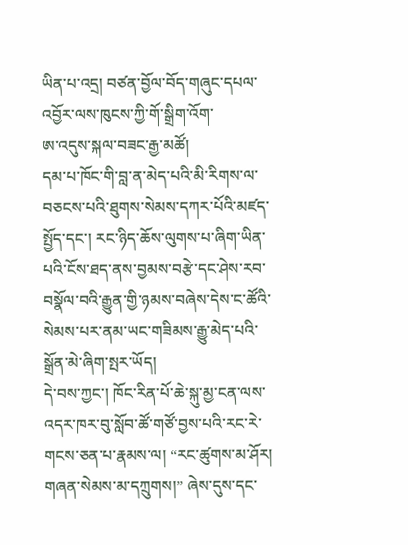ཡིན་པ་འདྲ། བཙན་བྱོལ་བོད་གཞུང་དཔལ་འབྱོར་ལས་ཁུངས་ཀྱི་གོ་སྒྲིག་འོག་
ཨ་འདུས་སྐལ་བཟང་རྒྱ་མཚོ།
དམ་པ་ཁོང་གི་བླ་ན་མེད་པའི་མི་རིགས་ལ་བཅངས་པའི་ཐུགས་སེམས་དཀར་པོའི་མཛད་སྤྱོད་དང་། རང་ཉིད་ཆོས་ལུགས་པ་ཞིག་ཡིན་པའི་ངོས་ཐད་ནས་བྱམས་བརྩེ་དང་ཤེས་རབ་བསྣོལ་བའི་རྒྱུན་གྱི་ཉམས་བཞེས་དེས་ང་ཚོའི་སེམས་པར་ནམ་ཡང་གཟིམས་རྒྱུ་མེད་པའི་སྒྲོན་མེ་ཞིག་སྤར་ཡོད།
དེ་བས་ཀྱང་། ཁོང་རིན་པོ་ཆེ་སྐུ་མྱ་ངན་ལས་འདར་ཁར་བུ་སློབ་ཚོ་གཙོ་བྱས་པའི་རང་རེ་གངས་ཅན་པ་རྣམས་ལ། “རང་ཚུགས་མ་ཤོར། གཞན་སེམས་མ་དཀྲུགས།” ཞེས་དུས་དང་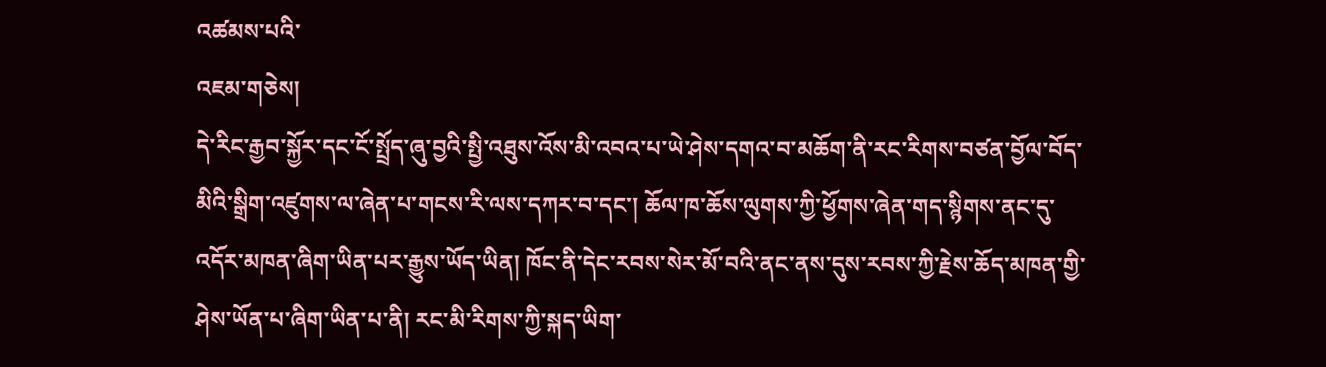འཚམས་པའི་
འཇམ་གཅེས།
དེ་རིང་རྒྱབ་སྐྱོར་དང་ངོ་སྤྲོད་ཞུ་བྱའི་སྤྱི་འཐུས་འོས་མི་འབའ་པ་ཡེ་ཤེས་དགའ་བ་མཆོག་ནི་རང་རིགས་བཙན་བྱོལ་བོད་མིའི་སྒྲིག་འཛུགས་ལ་ཞེན་པ་གངས་རི་ལས་དཀར་བ་དང་། ཆོལ་ཁ་ཆོས་ལུགས་ཀྱི་ཕྱོགས་ཞེན་གད་སྙིགས་ནང་དུ་འདོར་མཁན་ཞིག་ཡིན་པར་རྒྱུས་ཡོད་ཡིན། ཁོང་ནི་དེང་རབས་སེར་མོ་བའི་ནང་ནས་དུས་རབས་ཀྱི་རྗེས་ཆོད་མཁན་གྱི་ཤེས་ཡོན་པ་ཞིག་ཡིན་པ་ནི། རང་མི་རིགས་ཀྱི་སྐད་ཡིག་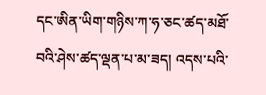དང་ཨིན་ཡིག་གཉིས་ཀ་ཧ་ཅང་ཚད་མཐོ་བའི་ཤེས་ཚད་ལྡན་པ་མ་ཟད། འདས་པའི་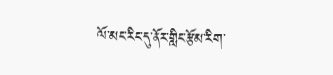ལོ་མང་རིང་དུ་ནོར་གླིང་རྩོམ་རིག་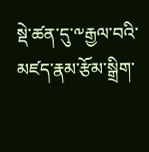སྡེ་ཚན་དུ་༸རྒྱལ་བའི་མཛད་རྣམ་རྩོམ་སྒྲིག་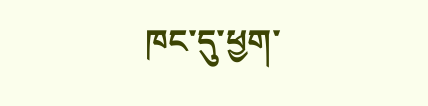ཁང་དུ་ཕྱག་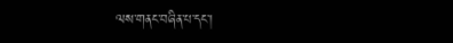ལས་གནང་བཞིན་པ་དང་།